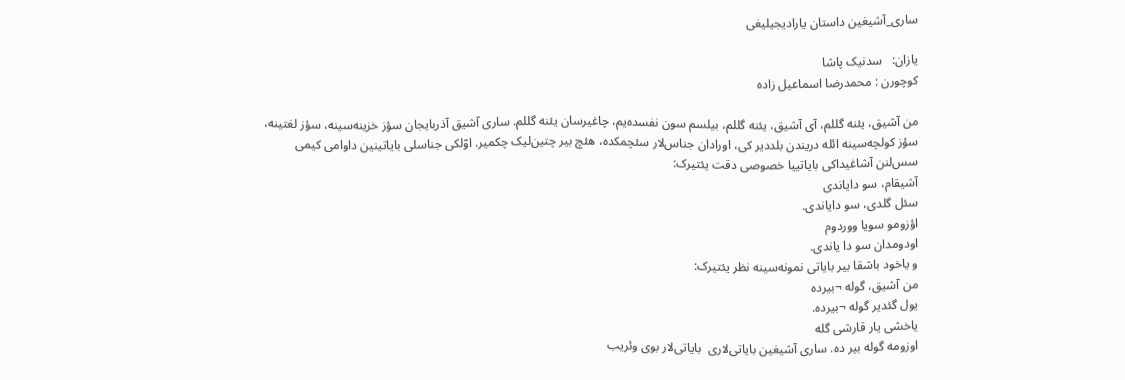ساری_آشیغین داستان یارادیجیلیغی

یازان:   سدنیک پاشا
کوچورن : محمدرضا اسماعیل زاده

من آشیق، یئنه گللم، آی آشیق، یئنه گللم، بیلسم سون نفسده‌یم، چاغیرسان یئنه گللم. ساری آشیق آذربایجان سؤز خزینه‌سینه، سؤز لغتینه، سؤز کولچه‌سینه ائله دریندن بلددیر کی، اورا‌دان جناس‌لار سئچمکده، هئچ بیر چتین‌لیک چکمیر. اوّلکی جناسلی بایاتینین داوامی کیمی سس‌لنن آشاغیداکی بایاتییا خصوصی دقت یئتیرک:
آشیقام، سو دایاندی
سئل گلدی، سو دایاندی.
اؤزومو سویا ووردوم
اودومدان سو دا یاندی.
و یاخود باشقا بیر بایاتی نمونه‌سینه نظر یئتیرک:
من آشیق، گوله ¬بیرده
یول گئدیر گوله ¬بیرده.
یاخشی یار قارشی گله
اوزومه گوله بیر ده. ساری آشیغین بایاتی‌لاری  بایاتی‌لار بوی وئریب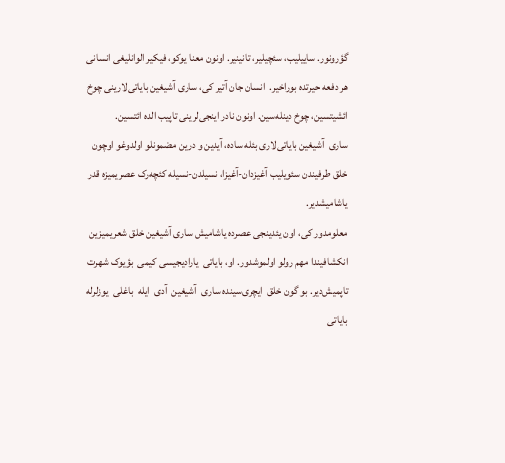گؤرونور. ساییلیب، سئچیلیر، تانینیر. اونون معنا یوکو، فیکیر الوانلیغی انسانی هر دفعه حیرتده بوراخیر.  انسان جان آتیر کی، ساری آشیغین بایاتی‌لارینی چوخ ائشیتسین، چوخ دینله‌سین. اونون نادر اینجی‌لرینی تاپیب الده ائتسین.
ساری  آشیغین بایاتی‌لاری بئله ساده، آیدین و درین مضمونلو اولدوغو اوچون خلق طرفیندن سئویلیب آغیزدان-آغیزا، نسیلدن-نسیله کئچه‌رک عصریمیزه قدر یاشامیشدیر.
معلومدور کی، اون یئدینجی عصرده یاشامیش ساری آشیغین خلق شعریمیزین انکشافیندا مهم رولو اولموشدور. او، بایاتی  یارادیجیسی کیمی  بؤیوک شهرت تاپمیش‌دیر. بو گون خلق  ایچری‌سینده ساری  آشیغین  آدی  ایله  باغلی  یوزلرله  بایاتی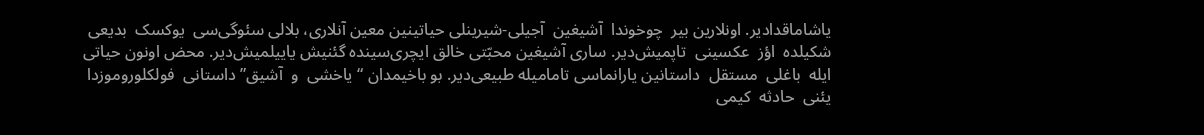یاشاماقدا‌دیر. اونلارین بیر  چوخوندا  آشیغین  آجیلی-شیرینلی حیاتینین معین آنلاری، بلا‌لی سئوگی‌سی  یوکسک  بدیعی  شکیلده  اؤز  عکسینی  تاپمیش‌دیر. ساری آشیغین محبّتی خالق ایچری‌سینده گئنیش یاییلمیش‌دیر. محض اونون حیاتی  ایله  باغلی  مستقل  داستانین یارانماسی تامامیله طبیعی‌دیر. بو باخیمدان “یاخشی  و  آشیق” داستانی  فولکلوروموزدا  یئنی  حادثه  کیمی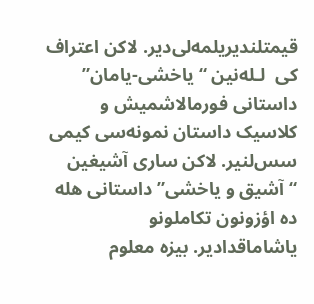قیمتلندیریلمه‌لی‌دیر. لاکن اعتراف کی  لـله‌نین “یاخشی-یامان” داستانی فورمالاشمیش و کلاسیک داستان نمونه‌سی کیمی سس‌لنیر. لاکن ساری آشیغین “آشیق و یاخشی” داستانی هله ده اؤزونون تکاملونو یاشاماقدا‌دیر. بیزه معلوم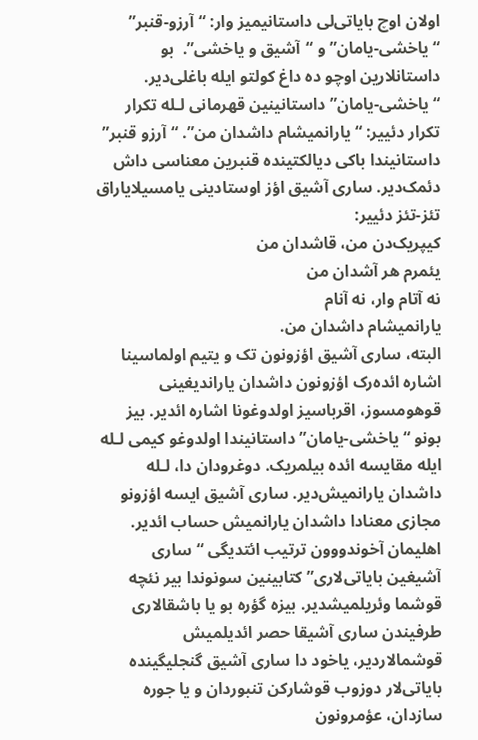اولان اوچ بایاتی‌لی داستانیمیز وار: “آرزو-قنبر”  “یاخشی-یامان” و “آشیق و یاخشی”.  بو داستانلارین اوچو ده داغ کولتو ایله باغلی‌دیر. “یاخشی-یامان” داستانینین قهرمانی لـله تکرار تکرار دئییر: “یارانمیشام داشدان من”. “آرزو قنبر” داستانیندا باکی دیالکتینده قنبرین معناسی داش دئمک‌دیر. ساری آشیق اؤز اوستادینی یامسیلایا‌راق تئز-تئز دئییر:
کیپریک‌دن من، قاشدان من
یئمرم هر آشدان من
نه آتام وار، نه آنام
یارانمیشام داشدان من.
البته، ساری آشیق اؤزونون تک و یتیم اولماسینا اشاره ائده‌رک اؤزونون داشدان یاراندیغینی  قوهومسوز، اقربا‌سیز اولدوغونا اشاره ائدیر. بیز بونو “یاخشی-یامان” داستانیندا اولدوغو کیمی لـله ایله مقایسه ائده بیلمریک. دوغرودان دا، لـله داشدان یارانمیش‌دیر. ساری آشیق ایسه اؤزونو مجازی معنادا داشدان یارانمیش حساب ائدیر.
اهلیمان آخوندووون ترتیب ائتدیگی “ساری آشیغین بایاتی‌لاری” کتابینین سونوندا بیر نئچه قوشما وئریلمیشدیر. بیزه گؤره بو یا باشقا‌لاری طرفیندن ساری آشیقا حصر ائدیلمیش قوشما‌لاردیر، یاخود دا ساری آشیق گنجلیگینده بایاتی‌لار دوزوب قوشارکن تنبور‌دان و یا جوره سازدان، عؤمرونون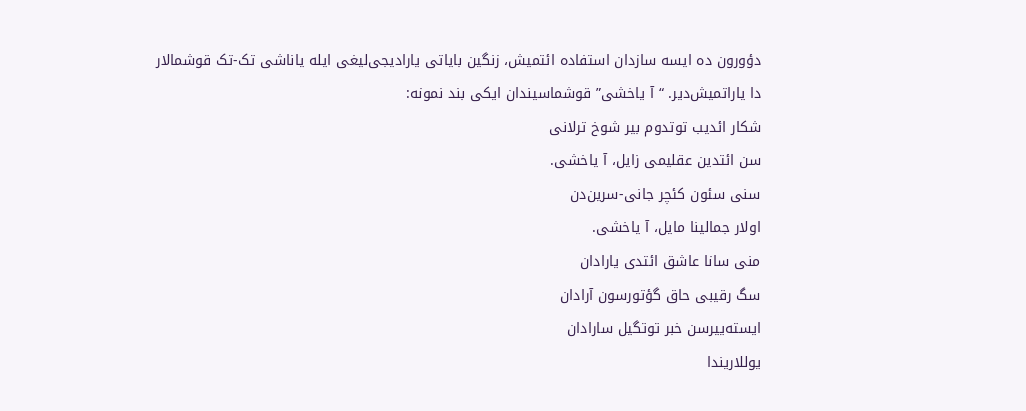دؤورون ده ایسه سازدان استفاده ائتمیش، زنگین بایاتی یارادیجی‌لیغی ایله یاناشی تک-تک قوشما‌لار دا یاراتمیش‌دیر. “آ یاخشی” قوشماسیندان ایکی بند نمونه:
شکار ائدیب توتدوم بیر شوخ ترلانی
سن ائتدین عقلیمی زایل، آ یاخشی.
سنی سئون کئچر جانی-سرین‌دن
اولار جمالینا مایل، آ یاخشی.
منی سانا عاشق ائتدی یارا‌دان
سگ رقیبی حاق گؤتورسون آرا‌دان
ایسته‌ییرسن خبر توتگیل سارا‌دان
یوللاریندا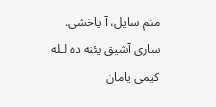منم سایل، آ یاخشی.
ساری آشیق یئنه ده لـله کیمی یامان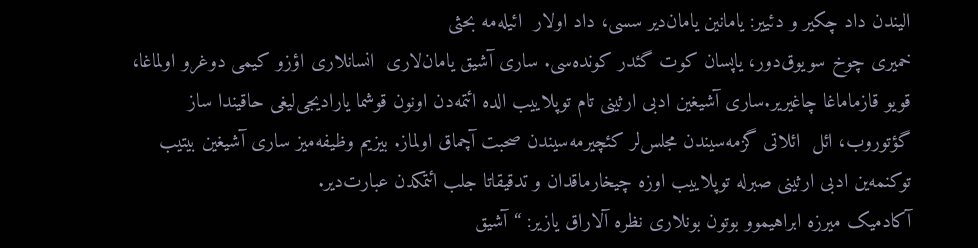الیندن داد چکیر و دئییر: یامانین یامان‌دیر سسی، داد اولار  ائیله‌مه بحثی
خمیری چوخ سویوق‌دور، یاپسان کوت گئدر کونده‌سی. ساری آشیق یامان‌لاری  انسانلاری اؤزو کیمی دوغرو اولماغا، قویو قازماماغا چاغیریر.ساری آشیغین ادبی ارثینی تام توپلاییب الده ائتمه‌دن اونون قوشما یارادیجی‌لیغی حاقیندا ساز گؤتوروب، ائل  ائلاتی گزمه‌سیندن مجلس‌لر کئچیرمه‌سیندن صحبت آچماق اولماز. بیزیم وظیفه‌میز ساری آشیغین بیتیب توکنمه‌ین ادبی ارثینی صبرله توپلاییب اوزه چیخارماقدان و تدقیقاتا جلب ائتمکدن عبارت‌دیر.
آکادمیک میرزه ابراهیموو بوتون بونلاری نظره آلا‌راق یازیر: “آشیق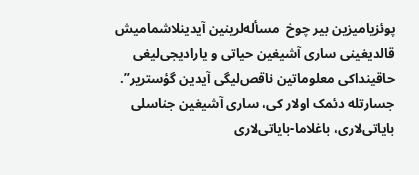پوئزیامیزین بیر چوخ  مسأله‌لرینین آیدینلاشمامیش قالدیغینی ساری آشیغین حیاتی و یارادیجی‌لیغی حاقینداکی معلوماتین ناقص‌لیگی آیدین گؤستریر”.
جسارتله دئمک اولار کی، ساری آشیغین جناسلی بایاتی‌لاری، باغلاما-بایاتی‌لاری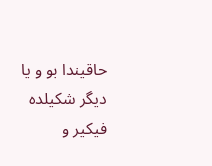حاقیندا بو و یا دیگر شکیلده فیکیر و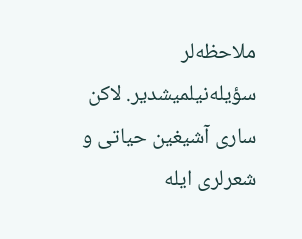ملاحظه‌لر سؤیله‌نیلمیشدیر. لاکن ساری آشیغین حیاتی و شعرلری ایله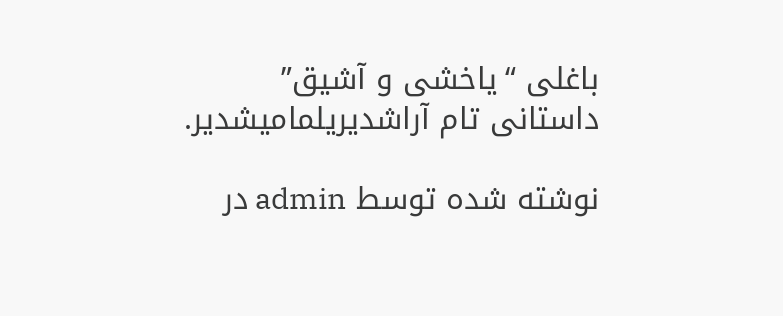باغلی “یاخشی و آشیق” داستانی تام آراشدیریلمامیشدیر.

نوشته شده توسط admin در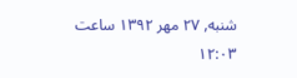شنبه, ۲۷ مهر ۱۳۹۲ ساعت ۱۲:۰۳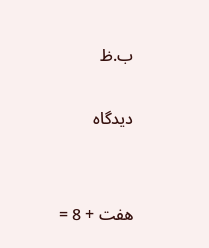ب.ظ

دیدگاه


هفت + 8 =